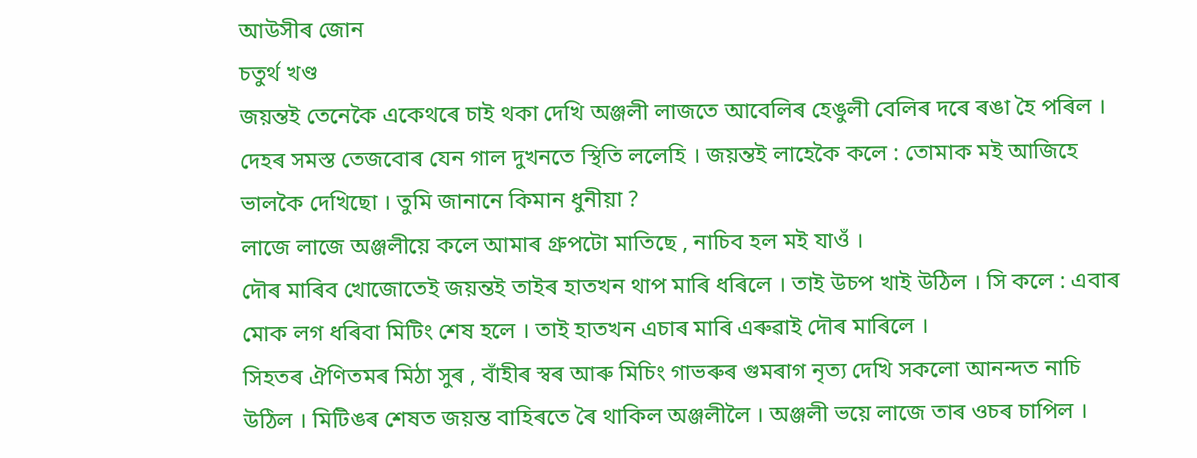আউসীৰ জোন
চতুৰ্থ খণ্ড
জয়ন্তই তেনেকৈ একেথৰে চাই থকা দেখি অঞ্জলী লাজতে আবেলিৰ হেঙুলী বেলিৰ দৰে ৰঙা হৈ পৰিল । দেহৰ সমস্ত তেজবোৰ যেন গাল দুখনতে স্থিতি ললেহি । জয়ন্তই লাহেকৈ কলে : তোমাক মই আজিহে ভালকৈ দেখিছো । তুমি জানানে কিমান ধুনীয়া ?
লাজে লাজে অঞ্জলীয়ে কলে আমাৰ গ্ৰুপটো মাতিছে , নাচিব হল মই যাওঁ ।
দৌৰ মাৰিব খোজোতেই জয়ন্তই তাইৰ হাতখন থাপ মাৰি ধৰিলে । তাই উচপ খাই উঠিল । সি কলে : এবাৰ মোক লগ ধৰিবা মিটিং শেষ হলে । তাই হাতখন এচাৰ মাৰি এৰুৱাই দৌৰ মাৰিলে ।
সিহতৰ ঐণিতমৰ মিঠা সুৰ , বাঁহীৰ স্বৰ আৰু মিচিং গাভৰুৰ গুমৰাগ নৃত্য দেখি সকলো আনন্দত নাচি উঠিল । মিটিঙৰ শেষত জয়ন্ত বাহিৰতে ৰৈ থাকিল অঞ্জলীলৈ । অঞ্জলী ভয়ে লাজে তাৰ ওচৰ চাপিল ।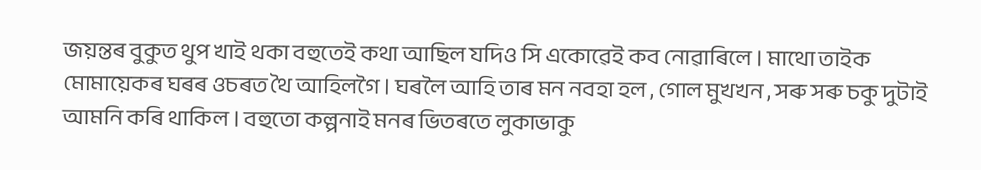জয়ন্তৰ বুকুত থুপ খাই থকা বহুতেই কথা আছিল যদিও সি একোৱেই কব নোৱাৰিলে । মাথো তাইক মোমায়েকৰ ঘৰৰ ওচৰত থৈ আহিলগৈ । ঘৰলৈ আহি তাৰ মন নবহা হল , গোল মুখখন , সৰু সৰু চকু দুটাই আমনি কৰি থাকিল । বহুতো কল্পনাই মনৰ ভিতৰতে লুকাভাকু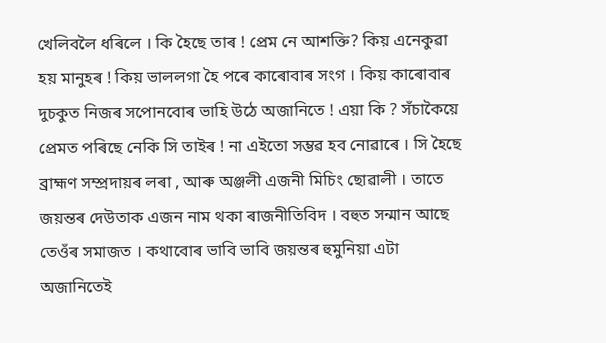খেলিবলৈ ধৰিলে । কি হৈছে তাৰ ! প্ৰেম নে আশক্তি? কিয় এনেকুৱা হয় মানুহৰ ! কিয় ভাললগা হৈ পৰে কাৰোবাৰ সংগ । কিয় কাৰোবাৰ দুচকুত নিজৰ সপোনবোৰ ভাহি উঠে অজানিতে ! এয়া কি ? সঁচাকৈয়ে প্ৰেমত পৰিছে নেকি সি তাইৰ ! না এইতো সম্ভৱ হব নোৱাৰে । সি হৈছে ব্ৰাহ্মণ সম্প্ৰদায়ৰ লৰা , আৰু অঞ্জলী এজনী মিচিং ছোৱালী । তাতে জয়ন্তৰ দেউতাক এজন নাম থকা ৰাজনীতিবিদ । বহুত সন্মান আছে তেওঁৰ সমাজত । কথাবোৰ ভাবি ভাবি জয়ন্তৰ হুমুনিয়া এটা অজানিতেই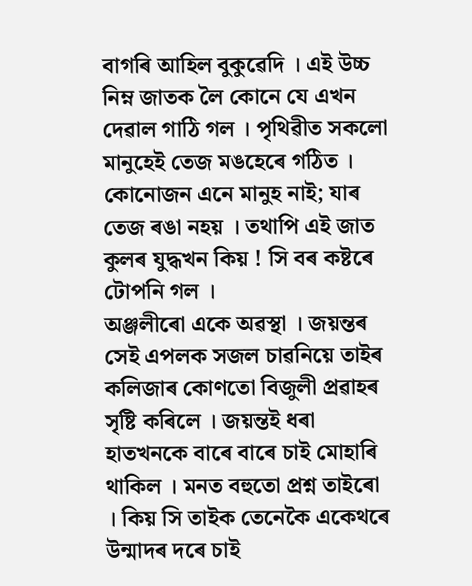বাগৰি আহিল বুকুৱেদি । এই উচ্চ নিম্ন জাতক লৈ কোনে যে এখন দেৱাল গাঠি গল । পৃথিৱীত সকলো মানুহেই তেজ মঙহেৰে গঠিত । কোনোজন এনে মানুহ নাই; যাৰ তেজ ৰঙা নহয় । তথাপি এই জাত কুলৰ যুদ্ধখন কিয় ! সি বৰ কষ্টৰে টোপনি গল ।
অঞ্জলীৰো একে অৱস্থা । জয়ন্তৰ সেই এপলক সজল চাৱনিয়ে তাইৰ কলিজাৰ কোণতো বিজুলী প্ৰৱাহৰ সৃষ্টি কৰিলে । জয়ন্তই ধৰা হাতখনকে বাৰে বাৰে চাই মোহাৰি থাকিল । মনত বহুতো প্ৰশ্ন তাইৰো । কিয় সি তাইক তেনেকৈ একেথৰে উন্মাদৰ দৰে চাই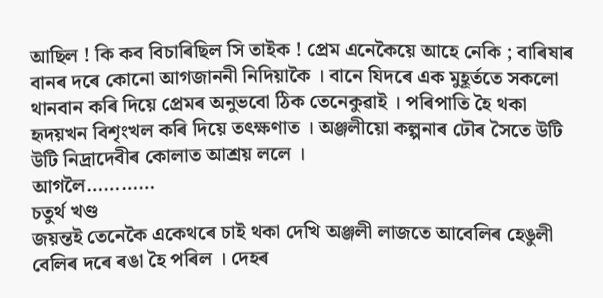আছিল ! কি কব বিচাৰিছিল সি তাইক ! প্ৰেম এনেকৈয়ে আহে নেকি ; বাৰিষাৰ বানৰ দৰে কোনো আগজাননী নিদিয়াকৈ । বানে যিদৰে এক মুহূৰ্ততে সকলো থানবান কৰি দিয়ে প্ৰেমৰ অনুভবো ঠিক তেনেকুৱাই । পৰিপাতি হৈ থকা হৃদয়খন বিশৃংখল কৰি দিয়ে তৎক্ষণাত । অঞ্জলীয়ো কল্পনাৰ ঢৌৰ সৈতে উটি উটি নিদ্ৰাদেবীৰ কোলাত আশ্ৰয় ললে ।
আগলৈ…………
চতুৰ্থ খণ্ড
জয়ন্তই তেনেকৈ একেথৰে চাই থকা দেখি অঞ্জলী লাজতে আবেলিৰ হেঙুলী বেলিৰ দৰে ৰঙা হৈ পৰিল । দেহৰ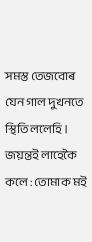সমস্ত তেজবোৰ যেন গাল দুখনতে স্থিতি ললেহি । জয়ন্তই লাহেকৈ কলে : তোমাক মই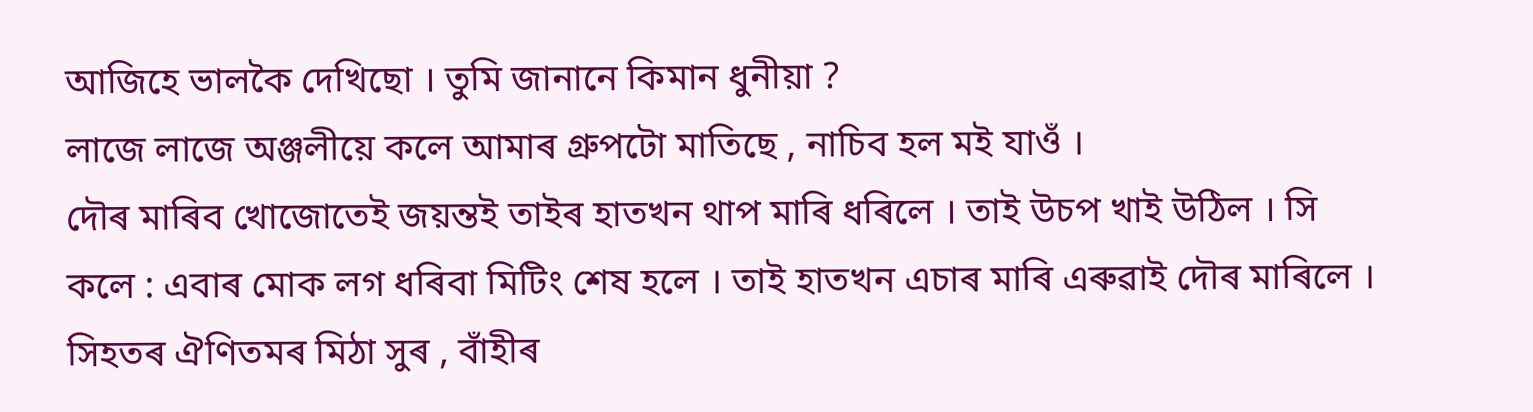আজিহে ভালকৈ দেখিছো । তুমি জানানে কিমান ধুনীয়া ?
লাজে লাজে অঞ্জলীয়ে কলে আমাৰ গ্ৰুপটো মাতিছে , নাচিব হল মই যাওঁ ।
দৌৰ মাৰিব খোজোতেই জয়ন্তই তাইৰ হাতখন থাপ মাৰি ধৰিলে । তাই উচপ খাই উঠিল । সি কলে : এবাৰ মোক লগ ধৰিবা মিটিং শেষ হলে । তাই হাতখন এচাৰ মাৰি এৰুৱাই দৌৰ মাৰিলে ।
সিহতৰ ঐণিতমৰ মিঠা সুৰ , বাঁহীৰ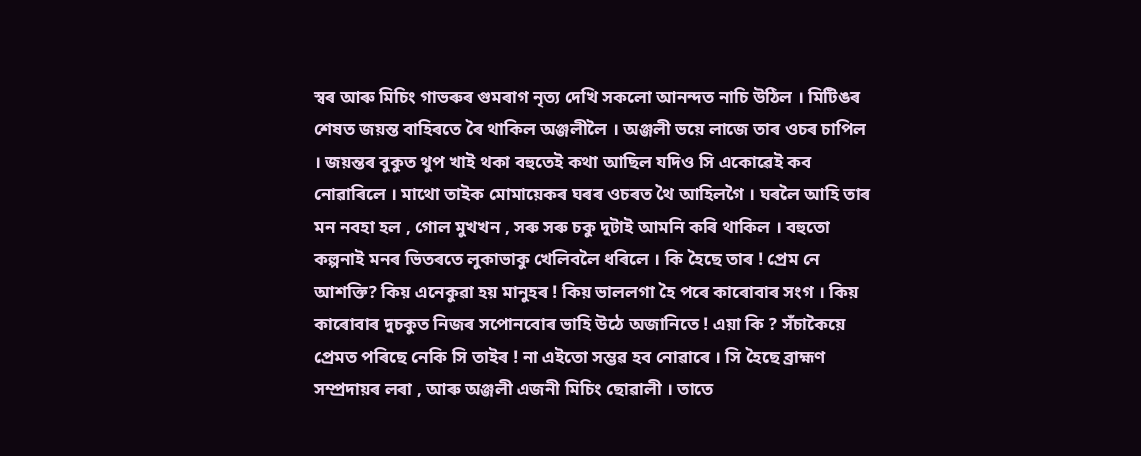স্বৰ আৰু মিচিং গাভৰুৰ গুমৰাগ নৃত্য দেখি সকলো আনন্দত নাচি উঠিল । মিটিঙৰ শেষত জয়ন্ত বাহিৰতে ৰৈ থাকিল অঞ্জলীলৈ । অঞ্জলী ভয়ে লাজে তাৰ ওচৰ চাপিল । জয়ন্তৰ বুকুত থুপ খাই থকা বহুতেই কথা আছিল যদিও সি একোৱেই কব নোৱাৰিলে । মাথো তাইক মোমায়েকৰ ঘৰৰ ওচৰত থৈ আহিলগৈ । ঘৰলৈ আহি তাৰ মন নবহা হল , গোল মুখখন , সৰু সৰু চকু দুটাই আমনি কৰি থাকিল । বহুতো কল্পনাই মনৰ ভিতৰতে লুকাভাকু খেলিবলৈ ধৰিলে । কি হৈছে তাৰ ! প্ৰেম নে আশক্তি? কিয় এনেকুৱা হয় মানুহৰ ! কিয় ভাললগা হৈ পৰে কাৰোবাৰ সংগ । কিয় কাৰোবাৰ দুচকুত নিজৰ সপোনবোৰ ভাহি উঠে অজানিতে ! এয়া কি ? সঁচাকৈয়ে প্ৰেমত পৰিছে নেকি সি তাইৰ ! না এইতো সম্ভৱ হব নোৱাৰে । সি হৈছে ব্ৰাহ্মণ সম্প্ৰদায়ৰ লৰা , আৰু অঞ্জলী এজনী মিচিং ছোৱালী । তাতে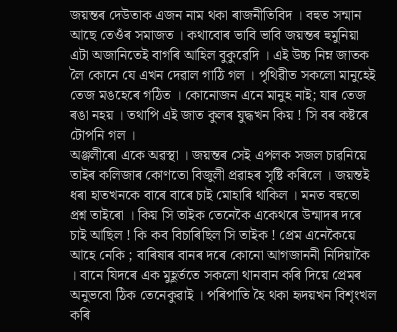জয়ন্তৰ দেউতাক এজন নাম থকা ৰাজনীতিবিদ । বহুত সন্মান আছে তেওঁৰ সমাজত । কথাবোৰ ভাবি ভাবি জয়ন্তৰ হুমুনিয়া এটা অজানিতেই বাগৰি আহিল বুকুৱেদি । এই উচ্চ নিম্ন জাতক লৈ কোনে যে এখন দেৱাল গাঠি গল । পৃথিৱীত সকলো মানুহেই তেজ মঙহেৰে গঠিত । কোনোজন এনে মানুহ নাই; যাৰ তেজ ৰঙা নহয় । তথাপি এই জাত কুলৰ যুদ্ধখন কিয় ! সি বৰ কষ্টৰে টোপনি গল ।
অঞ্জলীৰো একে অৱস্থা । জয়ন্তৰ সেই এপলক সজল চাৱনিয়ে তাইৰ কলিজাৰ কোণতো বিজুলী প্ৰৱাহৰ সৃষ্টি কৰিলে । জয়ন্তই ধৰা হাতখনকে বাৰে বাৰে চাই মোহাৰি থাকিল । মনত বহুতো প্ৰশ্ন তাইৰো । কিয় সি তাইক তেনেকৈ একেথৰে উন্মাদৰ দৰে চাই আছিল ! কি কব বিচাৰিছিল সি তাইক ! প্ৰেম এনেকৈয়ে আহে নেকি ; বাৰিষাৰ বানৰ দৰে কোনো আগজাননী নিদিয়াকৈ । বানে যিদৰে এক মুহূৰ্ততে সকলো থানবান কৰি দিয়ে প্ৰেমৰ অনুভবো ঠিক তেনেকুৱাই । পৰিপাতি হৈ থকা হৃদয়খন বিশৃংখল কৰি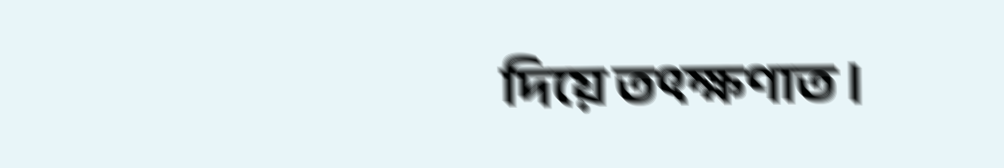দিয়ে তৎক্ষণাত ।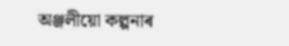অঞ্জলীয়ো কল্পনাৰ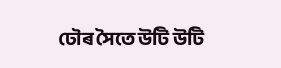ঢৌৰ সৈতে উটি উটি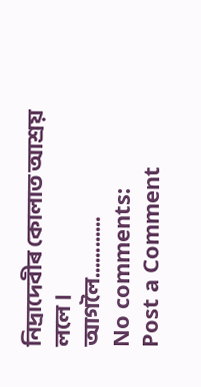নিদ্ৰাদেবীৰ কোলাত আশ্ৰয় ললে ।
আগলৈ…………
No comments:
Post a Comment